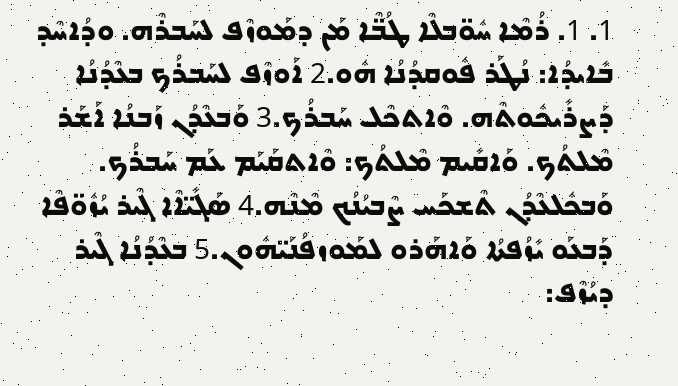1. 1. ܪܳܡܶܐ ܚܽܘ̈ܒܠܶܐ ܛܳܒ̈ܶܐ ܡܰܢ ܕܡܰܘܙܶܦ ܠܚܰܒܪܶܗ. ܘܕܳܐܚܶܕ ܒܺܐܝܕܳܐ: ܢܳܛܰܪ ܦܽܘܩܕܳܢܳܐ ܗܽܘ.2 ܐܰܘܙܶܦ ܠܚܰܒܪܳܟ ܒܥܶܕܳܢܳܐ ܕܰܨܪܺܝܟܽܘܬܶܗ. ܘܶܐܬܟܶܠ ܚܰܒܪܳܟ.3 ܘܰܒܥܶܕܳܢ ܙܰܒܢܳܐ ܐܰܫܰܪ ܡܶܠܬܳܟ. ܘܰܐܩܺܝܡ ܡܶܠܬܳܟ: ܘܶܐܬܩܰܝܰܡ ܥܰܡ ܚܰܒܪܳܟ. ܘܰܒܟܽܠܥܶܕܳܢ ܬܶܫܟܰܚ ܨܶܒܝܳܢܳܟ ܡܶܢܶܗ.4 ܣܰܓܺܝ̈ܐܶܐ ܓܶܝܪ ܝܳܙܽܘ̈ܦܶܐ ܕܰܒܥܰܘ ܝܺܙܳܦܬܳܐ ܘܰܐܗܰܪܘ ܠܡܰܘܙܦܳܢܰܝ̈ܗܽܘܢ.5 ܒܥܶܕܳܢܳܐ ܓܶܝܪ ܕܝܳܙܶܦ: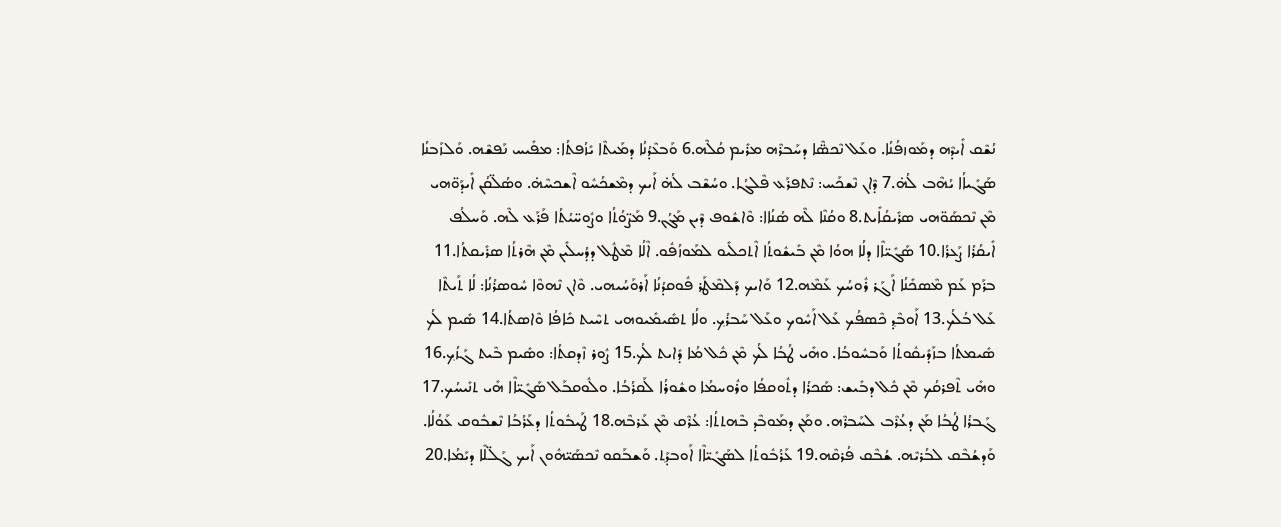ܢܳܫܶܩ ܐܺܝܕܶܗ ܕܡܰܘܙܦܳܢܳܐ. ܘܥܰܠ ܢܶܟܣ̈ܶܐ ܕܚܰܒܪܶܗ ܡܪܺܝܡ ܩܳܠܶܗ.6 ܘܰܒܥܶܕܳܢܳܐ ܕܡܰܝܬܶܐ ܝܺܙܳܦܬܳܐ: ܡܦܺܝܚ ܢܰܦܫܶܗ. ܘܰܠܙܰܒܢܳܐ ܣܰܓܺܝܐܳܐ ܝܳܗܶܒ ܠܳܗ̇.7 ܕܶܐܢ ܢܶܫܟܰܚ: ܢܶܬܦܪܰܥ ܦܶܠܓܳܐ. ܘܚܳܫܶܒ ܠܳܗ̇ ܐܰܝܟ ܕܡܶܫܟܳܚܽܘ ܐܶܫܟܚܶܗ̇. ܘܣܳܠ̈ܩܳܢ ܐܺܝܕܰܘ̈ܗܝ ܡܶܢ ܢܶܟܣܰܘ̈ܗܝ ܣܪܺܝܩܳܐܺܝܬ.8 ܘܩܳܢܶܐ ܠܶܗ ܣܳܢܳܐܐ: ܘܶܐܫܽܘܦ ܕܶܝܢ ܡܰܓܳܢ.9 ܡܰܨ̈ܘܳܬܳܐ ܘܨܽܘܚ̈ܝܳܬܳܐ ܦܰܪܰܥ ܠܶܗ. ܘܰܚܠܳܦ ܐܺܝܩܳܪܳܐ ܨܰܥܪܳܐ.10 ܣܰܓܺܝ̈ܐܶܐ ܕܠܳܐ ܗܘܳܐ ܡܶܢ ܒܺܝܫܽܘܬܳܐ ܐܶܬܟܠܺܝܘ ܠܡܰܘܙܳܦܽܘ. ܐܶܠܳܐ ܡܶܛܽܠ ܕܕܳܚܠܺܝܢ ܡܶܢ ܗܶܪܬܳܐ ܣܪܺܝܩܬܳܐ.11 ܒܪܰܡ ܥܰܡ ܡܶܣܟܺܢܳܐ ܐܰܓܰܪ ܪܽܘܚܳܟ ܥܰܡܶܗ.12 ܘܰܐܝܟ ܕܰܠܡܶܛܰܪ ܦܽܘܩܕܳܢܳܐ ܐܰܪܘܰܚܳܝܗܝ. ܘܶܐܢ ܢܶܗܘܶܐ ܚܽܘܣܪܳܢܳܐ: ܠܳܐ ܬܰܝܬܶܐ ܥܰܠ ܒܳܠܳܟ.13 ܐܰܘܒܶܕ݂ ܟܶܣܦܳܟ ܥܰܠ ܐܰܚܽܘܟ ܘܥܰܠ ܚܰܒܪܳܟ݂. ܘܠܳܐ ܬܣܺܝܡܺܝܘܗܝ ܬܚܶܝܬ ܟܺܐܦܳܐ ܘܶܐܣܬܳܐ.14 ܣܺܝܡ ܠܳܟ ܣܺܝܡܬܳܐ ܒܙܰܕܺܝܩܽܘܬܳܐ ܘܰܒܚܽܘܒܳܐ. ܘܗܺܝ ܛܳܒܳܐ ܠܳܟ ܡܶܢ ܟܽܠ ܡܳܐ ܕܺܐܝܬ ܠܳܟ.15 ܨܽܘܪ ܙܶܕܩܬܳܐ: ܘܣܺܝܡ ܒܶܝܬ ܓܰܙܳܟ݂.16 ܘܗܺܝ ܬܶܦܪܩܳܟ ܡܶܢ ܟܽܠ ܕܒܺܝܫ: ܣܰܟܪܳܐ ܕܬܽܘܩܦܳܐ ܘܪܽܘܚܡܳܐ ܘܫܽܘܪܳܐ ܠܰܩܪܳܒܳܐ. ܘܠܽܘܩܒܰܠ ܣܰܓܺܝ̈ܐܶܐ ܗܺܝ ܬܢܺܝܚܳܟ.17 ܓܰܒܪܳܐ ܛܳܒܳܐ ܡܰܢ ܕܥܳܪܶܒ ܠܚܰܒܪܶܗ. ܘܡܰܢ ܕܡܰܘܒܶܕ ܒܶܗܬܬܳܐ: ܥܳܪܶܩ ܡܶܢ ܥܰܪܒܶܗ.18 ܛܰܝܒܽܘܬܳܐ ܕܥܰܪܳܒܳܐ ܢܶܫܒܽܘܩ ܥܰܘܳܠܳܐ. ܘܰܕܫܳܒܶܩ ܠܒܳܪܝܶܗ. ܫܳܒܶܩ ܦܳܪܩܶܗ.19 ܥܰܪܳܒܽܘܬܳܐ ܠܣܰܓܺܝ̈ܐܶܐ ܐܰܘܒܕܰܬ݂. ܘܰܫܒܰܩܘ ܢܶܟܣܰܝ̈ܗܽܘܢ ܐܰܝܟ ܓܰܠ̈ܠܶܐ ܕܝܰܡܳܐ.20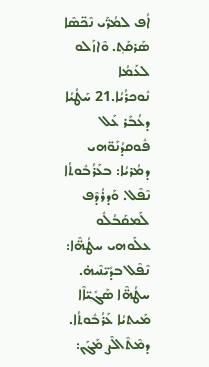ܐܳܦ ܠܡܳܖ̈ܰܝ ܢܶܟ̈ܣܶܐ ܣܰܪܩܰܬ݂. ܘܶܐܙܰܠܘ ܠܥܰܡܳܐ ܢܽܘܟܪܳܝܳܐ.21 ܚܰܛܳܝܳܐ ܕܥܳܒܰܪ ܥܰܠ ܦܽܘܩܕܳܢܰܘ̈ܗܝ ܕܡܳܪܝܳܐ: ܒܥܰܪܳܒܽܘܬܳܐ ܢܶܦܶܠ. ܘܰܕܪܳܕܶܦ ܠܰܡܩܰܒܳܠܽܘ ܥܠܰܘܗܝ ܚܛܳܗ̈ܶܐ: ܢܶܦܶܠ ܒܕܺܝ̈ܢܶܝܗ̇. ܚܛܳܗ̈ܶܐ ܣܰܓܺܝ̈ܐܶܐ ܡܰܝܬܝܳܐ ܥܰܪܳܒܽܘܬܳܐ. ܕܡܶܬܶܐܠܶܨ ܡܰܓܰܢ: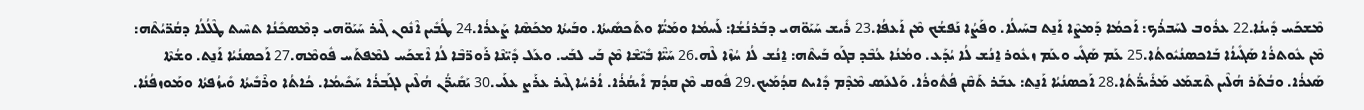ܡܶܫܟܰܚ ܕܺܝܢܳܐ.22 ܥܪܽܘܒ ܠܚܰܒܪܳܟ: ܐܰܟܡܳܐ ܕܰܡܨܶܐ ܐܰܢ̱ܬ ܒܚܰܝܠܳܐ. ܘܦܰܨܳܐ ܢܰܦܫܳܟ ܡܶܢ ܐܰܥܦܳܐ.23 ܪܺܝܫ ܚܰܝܰܘ̈ܗܝ ܕܒܰܪܢܳܫܳܐ: ܠܰܚܡܳܐ ܘܡܰܝ̈ܳܐ ܘܬܰܟܣܺܝܬܳܐ. ܘܒܰܝܬܳܐ ܡܟܰܣܶܐ ܨܰܥܪܳܐ.24 ܛܳܒܺܝܢ ܐܶܢܽܘܢ ܓܶܝܪ ܚܰܝܰܘ̈ܗܝ ܕܡܶܣܟܺܢܳܐ ܬܚܶܝܬ ܛܶܠܳܠܳܐ ܕܩܳܪ̈ܝܳܬܶܗ: ܡܶܢ ܥܽܘܬܪܳܐ ܣܰܓܺܝܐܳܐ ܒܰܐܟܣܢܳܝܽܘܬܳܐ.25 ܥܰܡ ܣܰܓܺܝ ܘܥܰܡ ܙܥܽܘܪ ܐ̱ܢܳܫ ܠܳܐ ܝܳܕܰܥ. ܘܡܳܢܳܐ ܥܳܒܶܕ ܒܓܰܘ ܒܰܝܬܶܗ: ܐ̱ܢܳܫ ܠܳܐ ܚܳܙܶܐ ܠܶܗ.26 ܚܰܝ̈ܶܐ ܒܺܝ̈ܫܶܐ ܡܶܢ ܒܰܝ ܠܒܰܝ. ܘܥܰܠ ܕܺܝ̈ܢܶܐ ܪܰܘܪ̈ܒܶܐ ܠܳܐ ܐܶܫܟܰܚ ܠܡܶܦܬܰܚ ܦܽܘܡܶܗ.27 ܐܰܟܣܢܳܝܳܐ ܐܰܢ̱ܬ. ܘܫܳܬܶܐ ܣܰܥܪܳܐ. ܘܒܳܬܰܪ ܗܳܠܶܝܢ ܬܶܫܡܰܥ ܡܰܪܺܝܪ̈ܳܬܳܐ.28 ܐܰܟܣܢܳܝܳܐ ܐܰܢ̱ܬ: ܥܒܰܪ ܬܰܩܶܢ ܦܳܬܽܘܪܳܐ. ܘܰܠܥܰܣ ܡܶܕܶܡ ܕܺܐܝܬ ܩܕܳܡܰܝܟ.29 ܦܽܘܩ ܡܶܢ ܩܕܳܡ ܐܺܝܩܳܪܳܐ. ܐܳܪܚܳܐ ܓܶܝܪ ܥܪܰܨ ܥܠܰܝ.30 ܝܰܩܺܝܪ̈ܳܢ ܗܳܠܶܝܢ ܠܓܰܒܪܳܐ ܚܰܟܺܝܡܳܐ. ܟܳܐܬܳܐ ܘܪܶܒܺܝܬܳܐ ܘܺܝܙܳܦܬܳܐ ܘܡܰܘܙܦܳܢܳܐ.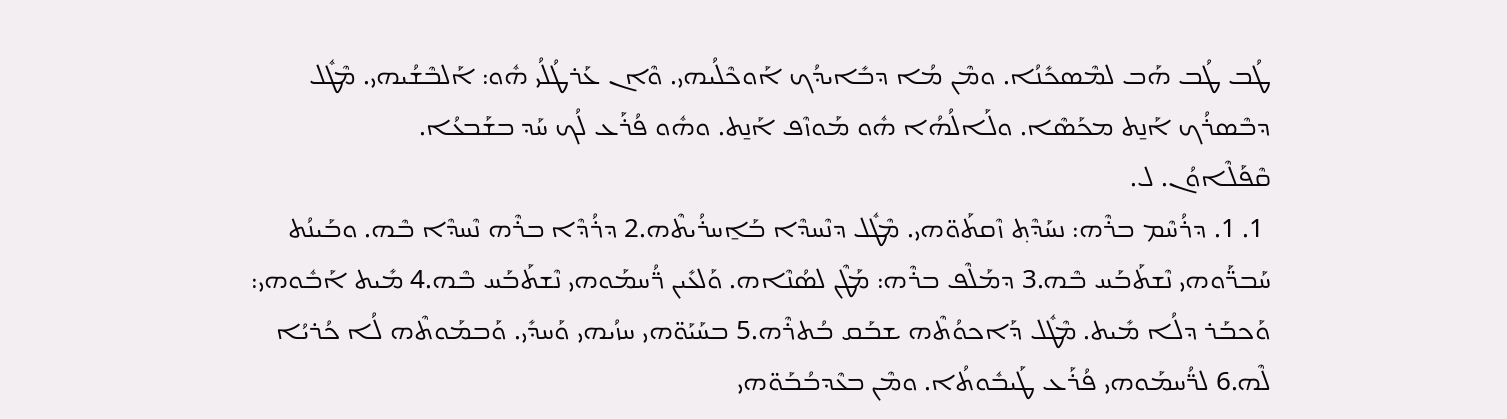ܛܳܒ ܛܳܒ ܗܰܒ ܠܡܶܣܟܺܢܳܐ. ܘܡܶܢ ܡܳܐ ܕܒܺܐܝܕܳܟ ܐܰܘܟܶܠܳܝܗܝ. ܘܶܐܢ ܥܰܪܛܳܠܳܝ ܗܽܘ: ܐܰܠܒܶܫܳܝܗܝ. ܡܶܛܽܠ ܕܒܶܣܪܳܟ ܐܰܢ̱ܬ ܡܟܰܣܶܐ. ܘܠܰܐܠܳܗܳܐ ܗܽܘ ܡܰܘܙܶܦ ܐܰܢ̱ܬ. ܘܗܽܘ ܦܳܪܰܥ ܠܳܟ ܚܰܕ ܒܫܰܒܥܳܐ.
ܩܶܦܰܠܶܐܘܳܢ. ܠ.
 1. 1. ܕܪܳܚܶܡ ܒܪܶܗ: ܢܚܰܕܶܬ݂ ܙܶܩܬܰܘ̈ܗܝ. ܡܶܛܽܠ ܕܢܶܚܕܶܐ ܒܰܐ̱ܚܪܳܝܬܶܗ.2 ܕܪܳܕܶܐ ܒܪܶܗ ܢܶܚܕܶܐ ܒܶܗ. ܘܒܰܝܢܳܬ ܚܰܒܖ̈ܰܘܗܝ ܢܶܫܬܰܒܰܚ ܒܶܗ.3 ܕܡܰܠܶܦ ܒܪܶܗ: ܡܰܛܶܢ ܠܣܳܢܶܐܗ. ܘܰܠܥܺܝܢ ܪ̈ܳܚܡܰܘܗܝ ܢܶܫܬܰܒܰܚ ܒܶܗ.4 ܡܺܝܬ ܐܰܒܽܘܗܝ: ܘܰܟܒܰܪ ܕܠܳܐ ܡܺܝܬ. ܡܶܛܽܠ ܕܰܐܟܘܳܬܶܗ ܫܒܰܩ ܒܳܬܪܶܗ.5 ܒܚܰܝܰܘ̈ܗܝ ܚܙܳܝܗܝ ܘܰܚܕܺܝ. ܘܰܒܡܰܘܬܶܗ ܠܳܐ ܟܳܪܝܳܐ ܠܶܗ.6 ܠܪ̈ܳܚܡܰܘܗܝ ܦܳܪܰܥ ܛܰܝܒܽܘܬܳܐ. ܘܡܶܢ ܒܥܶܕܒܳܒܰܘ̈ܗܝ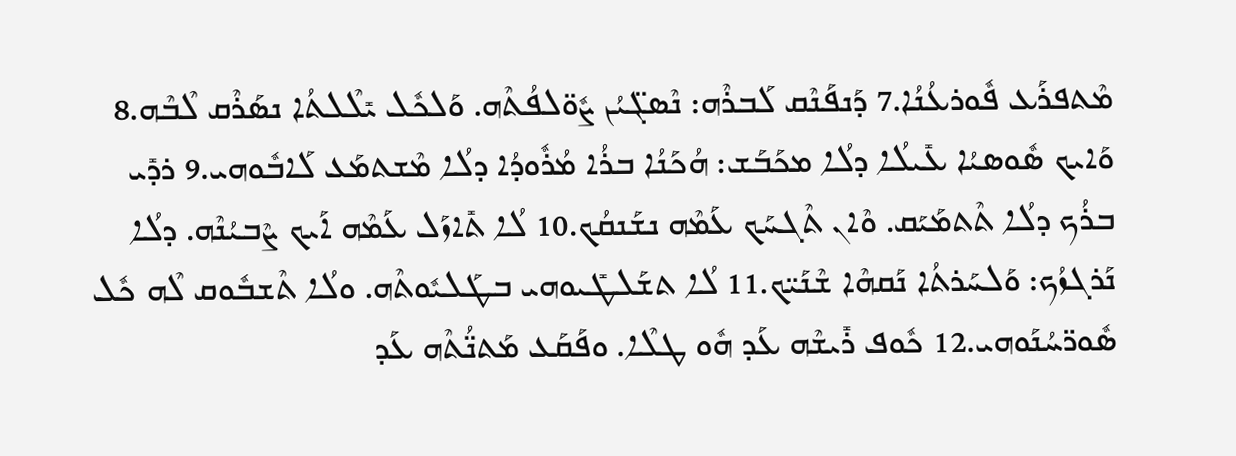ܡܶܬܦܪܰܥ ܦܽܘܪܥܳܢܳܐ.7 ܕܰܢܦܰܢܶܩ ܠܰܒܪܶܗ: ܢܶܣܓ̈ܝܳܢ ܨܽܘ̈ܠܦܳܬܶܗ. ܘܰܠܟܽܠ ܝܺܠܶܠܬܳܐ ܢܣܰܪܶܩ ܠܶܒܶܗ.8 ܘܰܐܝܟ ܣܽܘܣܝܳܐ ܥܺܝܠܳܐ ܕܠܳܐ ܡܟܰܒܰܫ: ܗܳܟܰܢܳܐ ܒܪܳܐ ܡܳܪܽܘܕܳܐ ܕܠܳܐ ܡܶܫܬܡܰܥ ܠܰܐܒܽܘܗܝ.9 ܪܕܺܝ ܒܪܳܟ ܕܠܳܐ ܬܶܬܡܰܝܰܩ. ܘܶܐܢ ܬܶܓܚܰܟ ܥܰܡܶܗ ܢܫܰܢܩܳܟ.10 ܠܳܐ ܬܺܐܙܰܠ ܥܰܡܶܗ ܐܰܝܟ ܨܶܒܝܳܢܶܗ. ܕܠܳܐ ܢܰܪܓܙܳܟ: ܘܰܠܚܰܪܬܳܐ ܢܰܩܗܶܐ ܫܶܢܰܝ̈ܟ.11 ܠܳܐ ܬܫܰܠܛܺܝܘܗܝ ܒܛܰܠܝܽܘܬܶܗ. ܘܠܳܐ ܬܶܫܒܽܘܩ ܠܶܗ ܟܽܠ ܣܽܘܪ̈ܚܳܢܰܘܗܝ.12 ܟܽܘܦ ܪܺܝܫܶܗ ܥܰܕ ܗܽܘ ܛܠܶܐ. ܘܦܰܩܰܥ ܡܰܬܢ̈ܳܬܶܗ ܥܰܕ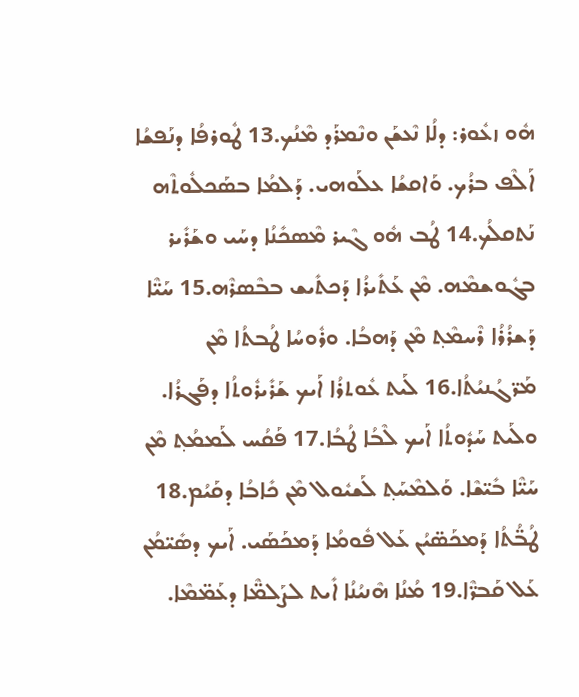ܗܽܘ ܙܥܽܘܪ: ܕܠܳܐ ܢܶܥܫܰܢ ܘܢܶܡܪܰܕ ܡܶܢܳܟ.13 ܛܽܘܪܦܳܐ ܕܢܰܦܫܳܐ ܐܰܠܶܦ ܒܪܳܟ. ܘܰܐܩܫܳܐ ܥܠܰܘܗܝ. ܕܰܠܡܳܐ ܒܣܰܟܠܽܘܬܶܗ ܢܰܬܩܠܳܟ.14 ܛܳܒ ܗܽܘ ܓܶܝܪ ܡܶܣܟܺܢܳܐ ܕܚܰܝ ܘܫܰܪܺܝܪ ܒܓܽܘܫܡܶܗ. ܡܶܢ ܥܰܬܺܝܪܳܐ ܕܰܟܬܺܝܫ ܒܒܶܣܪܶܗ.15 ܚܰܝ̈ܶܐ ܕܰܫܪܳܪܳܐ ܪܶܚܡܶܬ݂ ܡܶܢ ܕܰܗܒܳܐ. ܘܪܽܘܚܳܐ ܛܳܒܬܳܐ ܡܶܢ ܡܰܪ̈ܓܳܢܝܳܬܳܐ.16 ܠܰܝܬ ܥܽܘܬܪܳܐ ܐܰܝܟ ܫܰܪܺܝܪܽܘܬܳܐ ܕܦܰܓܪܳܐ. ܘܠܰܝܬ ܚܰܕܽܘܬܳܐ ܐܰܝܟ ܠܶܒܳܐ ܛܳܒܳܐ.17 ܦܰܩܳܚ ܠܰܡܡܳܬ݂ ܡܶܢ ܚܰܝ̈ܶܐ ܒܺܝ̈ܫܶܐ. ܘܰܠܡܶܚܰܬ݂ ܠܰܫܝܽܘܠ ܡܶܢ ܟܺܐܒܳܐ ܕܩܰܝܳܡ.18 ܛܳܒ̈ܳܬܳܐ ܕܰܡܟܰܣ̈ܝܳܢ ܥܰܠ ܦܽܘܡܳܐ ܕܰܡܟܰܣܰܝ. ܐܰܝܟ ܕܣܺܝ̈ܡܳܢ ܥܰܠ ܩܰܒܖ̈ܶܐ.19 ܡܳܢܳܐ ܗܶܢܝܳܢܳܐ ܐܺܝܬ ܠܨܰܠܡ̈ܶܐ ܕܥܰܡ̈ܡܶܐ.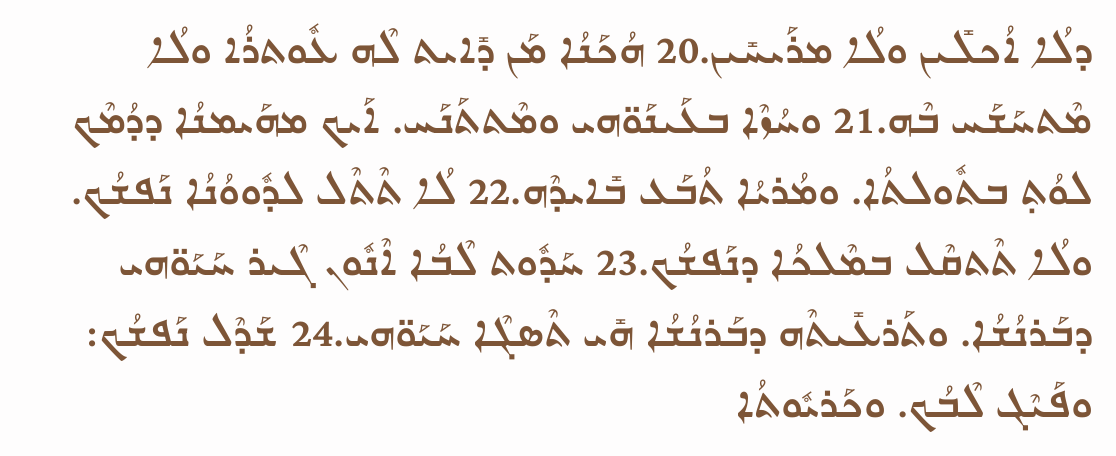ܕܠܳܐ ܐܳܟܠܺܝܢ ܘܠܳܐ ܡܪܰܝܚܺܝܢ.20 ܗܳܟܰܢܳܐ ܡܰܢ ܕܺܐܝܬ ܠܶܗ ܥܽܘܬܪܳܐ ܘܠܳܐ ܡܶܬܚܰܫܰܚ ܒܶܗ.21 ܘܚܳܙܶܐ ܒܥܰܝܢܰܘ̈ܗܝ ܘܡܶܬܬܰܢܰܚ. ܐܰܝܟ ܡܗܰܝܡܢܳܐ ܕܕܳܡܶܟ ܠܘܳܬ݂ ܒܬܽܘܠܬܳܐ. ܘܡܳܪܝܳܐ ܬܳܒܰܥ ܒܺܐܝܕܶܗ.22 ܠܳܐ ܬܶܬܶܠ ܠܕܽܘܘܳܢܳܐ ܢܰܦܫܳܟ. ܘܠܳܐ ܬܶܬܩܶܠ ܒܡܶܠܟܳܐ ܕܢܰܦܫܳܟ.23 ܚܰܕܽܘܬ ܠܶܒܳܐ ܐܶܢܽܘܢ ܓܶܝܪ ܚܰܝܰܘ̈ܗܝ ܕܒܰܪܢܳܫܳܐ. ܘܬܰܪܥܺܝܬܶܗ ܕܒܰܪܢܳܫܳܐ ܗܺܝ ܬܶܣܓܶܐ ܚܰܝܰܘ̈ܗܝ.24 ܫܰܕܶܠ ܢܰܦܫܳܟ: ܘܦܰܝܶܓ ܠܶܒܳܟ. ܘܟܰܪܝܽܘܬܳܐ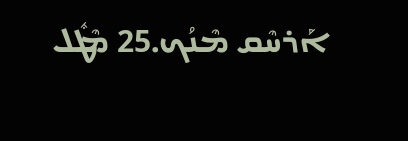ܐܰܪܚܶܩ ܡܶܢܳܟ.25 ܡܶܛܽܠ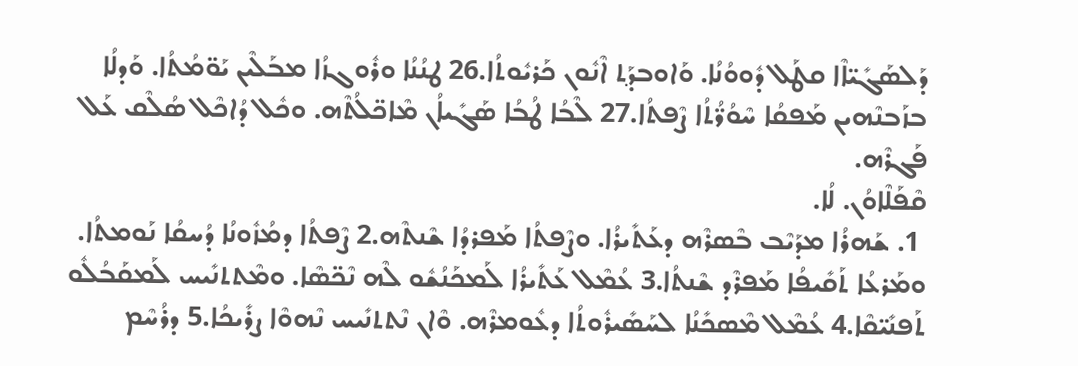ܕܰܠܣܰܓܺܝ̈ܐܶܐ ܩܛܰܠ ܕܽܘܘܳܢܳܐ. ܘܰܐܘܒܕܰܬ݂ ܐܶܢܽܘܢ ܟܰܪܝܽܘܬܳܐ.26 ܛܢܳܢܳܐ ܘܪܽܘܓܙܳܐ ܡܒܰܠܶܝܢ ܝܰܘ̈ܡܳܬܳܐ. ܘܰܕܠܳܐ ܒܙܰܒܢܶܗܝܢ ܡܰܦܩܳܐ ܚܶܘܳܪ̈ܳܬܳܐ ܨܶܦܬܳܐ.27 ܠܶܒܳܐ ܛܳܒܳܐ ܣܰܓܺܝܐܳܢ ܡܶܐܟ̈ܠܳܬܶܗ. ܘܟܽܠ ܕܳܐܟܶܠ ܣܳܠܶܩ ܥܰܠ ܦܰܓܪܶܗ.
ܩܶܦܰܠܶܐܘܳܢ. ܠܳܐ.
 1. ܫܰܗܪܳܐ ܡܕܰܝܶܒ ܒܶܣܪܶܗ ܕܥܰܬܺܝܪܳܐ. ܘܨܶܦܬܳܐ ܡܰܦܪܕܳܐ ܫܶܢܬܶܗ.2 ܨܶܦܬܳܐ ܕܡܳܙܽܘܢܳܐ ܕܳܚܩܳܐ ܢܰܘܡܬܳܐ. ܘܡܰܪܥܳܐ ܬܰܩܺܝܦܳܐ ܡܰܦܪܶܕ ܫܶܢܬܳܐ.3 ܥܳܡܶܠ ܥܰܬܺܝܪܳܐ ܠܰܡܟܰܢܳܫܽܘ ܠܶܗ ܢܶܟ̈ܣܶܐ. ܘܡܶܬܬܢܺܝܚ ܠܰܡܩܰܒܳܠܽܘ ܬܰܦܢܺܝ̈ܩܶܐ.4 ܥܳܡܶܠ ܡܶܣܟܺܢܳܐ ܠܚܰܣܺܝܪܽܘܬܳܐ ܕܥܽܘܡܪܶܗ. ܘܶܐܢ ܢܶܬܬܢܺܝܚ ܢܶܗܘܶܐ ܨܪܺܝܟܳܐ.5 ܕܪܳܚܶܡ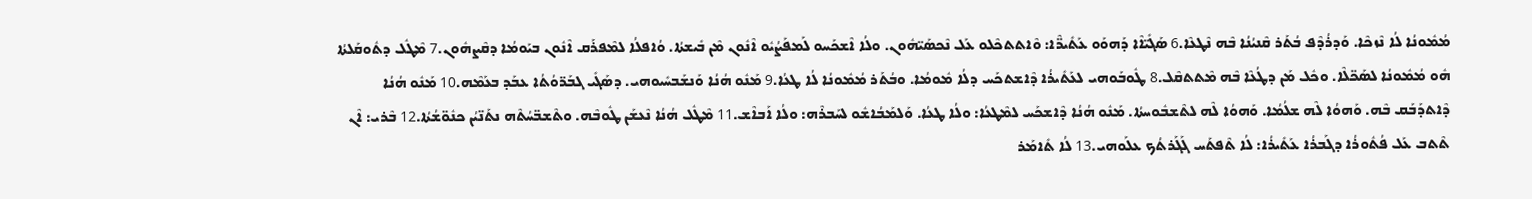ܡܳܡܽܘܢܳܐ ܠܳܐ ܢܶܙܟܶܐ. ܘܰܕܪܳܕܶܦ ܒܳܬܰܪ ܩܶܢܝܳܢܳܐ ܒܶܗ ܢܶܛܥܶܐ.6 ܣܰܓܺܝ̈ܐܶܐ ܕܰܗܘܰܘ ܥܰܬܺܝܖ̈ܶܐ: ܘܶܐܬܬܟܶܠܘ ܥܰܠ ܢܶܟܣܰܝ̈ܗܽܘܢ. ܘܠܳܐ ܐܶܫܟܰܚܘ ܠܰܡܦܰܨܳܝܽܘ ܐܶܢܽܘܢ ܡܶܢ ܒܺܝܫܬܳܐ. ܘܳܐܦܠܳܐ ܠܡܶܦܪܰܩ ܐܶܢܽܘܢ ܒܝܰܘܡܳܐ ܕܩܶܨܗܽܘܢ.7 ܡܶܛܽܠ ܕܬܽܘܩܰܠܬܳܐ ܗܽܘ ܡܳܡܽܘܢܳܐ ܠܣܰܟ̈ܠܶܐ. ܘܟܽܠ ܡܰܢ ܕܛܳܥܶܐ ܒܶܗ ܡܶܬܬܩܶܠ.8 ܛܽܘܒܰܘܗܝ ܠܥܰܬܺܝܪܳܐ ܕܶܐܫܬܟܰܚ ܕܠܳܐ ܡܽܘܡܳܐ. ܘܒܳܬܰܪ ܡܳܡܽܘܢܳܐ ܠܳܐ ܛܥܳܐ.9 ܡܰܢܽܘ ܗܳܢܳܐ ܘܰܢܫܰܒܚܺܝܘܗܝ. ܕܣܰܓܺܝ ܓܒܰܪ̈ܘܳܬܳܐ ܥܒܰܕ ܒܥܰܡܶܗ.10 ܡܰܢܽܘ ܗܳܢܳܐ ܕܶܐܬܕܰܒܰܩ ܒܶܗ. ܘܰܗܘܳܐ ܠܶܗ ܫܠܳܡܳܐ. ܘܰܗܘܳܐ ܠܶܗ ܠܬܶܫܒܽܘܚܬܳܐ. ܡܰܢܽܘ ܗܳܢܳܐ ܕܶܐܫܟܰܚ ܠܡܶܛܥܳܐ: ܘܠܳܐ ܛܥܳܐ. ܘܰܠܡܰܒܳܐܫܽܘ ܠܚܰܒܪܶܗ: ܘܠܳܐ ܐܰܒܐܶܫ.11 ܡܶܛܽܠ ܗܳܢܳܐ ܢܶܥܫܰܢ ܛܽܘܒܶܗ. ܘܬܶܫܒ̈ܚܳܬܶܗ ܢܬܰܢ̈ܝܳܢ ܟܢܽܘ̈ܫܳܬܳܐ.12 ܒܶܪܝ: ܐܶܢ ܬܶܬܒ ܥܰܠ ܦܳܬܽܘܪܳܐ ܕܓܰܒܪܳܐ ܥܰܬܺܝܪܳܐ: ܠܳܐ ܬܶܦܬܰܚ ܓܰܓܰܪܬܳܟ ܥܠܰܘܗܝ.13 ܠܳܐ ܬܺܐܡܰܪ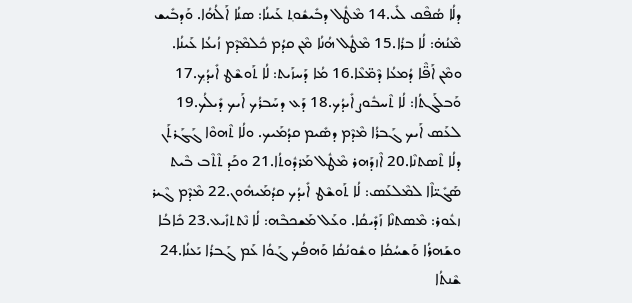ܕܠܳܐ ܣܳܦܶܩ ܠܺܝ.14 ܡܶܛܽܠ ܕܒܺܝܫܽܘܬ݂ ܥܰܝܢܳܐ: ܣܢܳܐ ܐܰܠܳܗܳܐ. ܘܰܕܒܺܝܫ ܡܶܢܳܗ̇: ܠܳܐ ܒܪܳܐ.15 ܡܶܛܽܠ ܗܳܢܳܐ ܡܶܢ ܩܕܳܡ ܟܽܠܡܶܕܶܡ ܙܳܝܥܳܐ ܥܰܝܢܳܐ. ܘܡܶܢ ܐܰܦ̈ܶܐ ܕܳܡܥܳܐ ܕܶܡ̈ܥܶܐ.16 ܡܳܐ ܕܰܚܙܰܝܬ: ܠܳܐ ܬܰܘܫܶܛ ܐܺܝܕܳܟ݂.17 ܘܰܒܠܰܓܬܳܐ: ܠܳܐ ܬܶܚܒܽܘܨ ܐܺܝܕܳܟ.18 ܕܰܥ ܕܚܰܒܪܳܟ ܐܰܝܟ ܕܺܝܠܳܟ.19 ܠܥܰܣ ܐܰܝܟ ܓܰܒܪܳܐ ܡܶܕܶܡ ܕܣܺܝܡ ܩܕܳܡܰܝܟ. ܘܠܳܐ ܬܶܗܘܶܐ ܓܰܓܰܪܬܰܢ ܕܠܳܐ ܬܶܣܬܢܶܐ.20 ܐܶܙܕܰܗܪ ܡܶܛܽܠ ܡܰܪܕܽܘܬܳܐ.21 ܘܟܰܕ ܬܶܬܶܒ ܒܶܝܬ ܣܰܓܺܝ̈ܐܶܐ ܠܡܶܠܥܰܣ: ܠܳܐ ܬܰܘܫܶܛ ܐܺܝܕܳܟ ܩܕܳܡܰܝܗܽܘܢ.22 ܡܶܕܶܡ ܓܶܝܪ ܙܥܽܘܪ: ܡܶܣܬܢܶܐ ܙܰܕܺܝܩܳܐ. ܘܥܰܠ ܡܰܫܟܒܶܗ: ܠܳܐ ܢܶܬܬܙܺܝܥ.23 ܟܺܐܒܳܐ ܘܫܰܗܪܳܐ ܘܰܫܚܳܩܳܐ ܘܫܽܘܢܳܩܳܐ ܘܰܗܦܳܟ ܓܰܘܳܐ ܥܰܡ ܓܰܒܪܳܐ ܝܰܥܢܳܐ.24 ܫܶܢܬܳܐ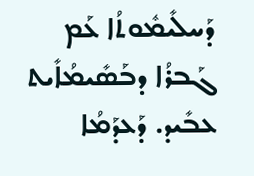ܕܰܚܠܺܝܡܽܘܬܳܐ ܥܰܡ ܓܰܒܪܳܐ ܕܒܰܣܺܝܡܳܐܺܝܬ ܥܒܺܝܕ. ܕܰܥܕܰܡܳܐ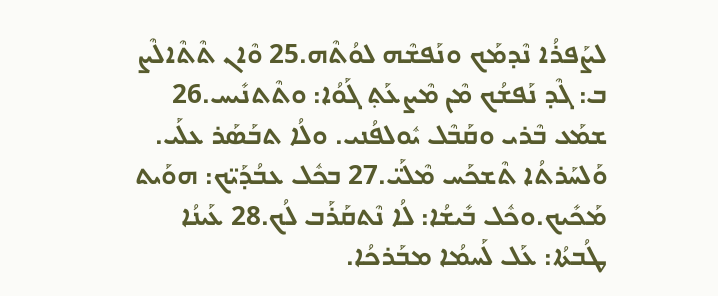ܠܨܰܦܪܳܐ ܢܶܕܡܰܟ ܘܢܰܦܫܶܗ ܠܘܳܬܶܗ.25 ܘܶܐܢ ܬܶܬܶܐܠܶܨ ܒ: ܓܶܕ ܢܰܦܫܳܟ ܡܶܢ ܡܶܨܥܰܬ݂ ܓܰܘܳܐ: ܘܬܶܬܢܺܝܚ.26 ܫܡܰܥ ܒܶܪܝ ܘܩܰܒܶܠ ܝܽܘܠܦܳܢܝ. ܘܠܳܐ ܬܒܰܣܰܪ ܥܠܰܝ. ܘܰܠܚܰܪܬܳܐ ܬܶܫܟܰܚ ܡܶܠܰܝ̈.27 ܒܟܽܠ ܥܒܳܕܰܝ̈ܟ: ܗܘܰܝܬ ܡܰܟܺܝܟ.ܘܟܽܠ ܒܺܝܫܳܐ: ܠܳܐ ܢܶܬܩܰܪܰܒ ܠܳܟ.28 ܥܰܝܢܳܐ ܛܳܒܬܳܐ: ܥܰܠ ܠܰܚܡܳܐ ܡܒܰܪܟܳܐ.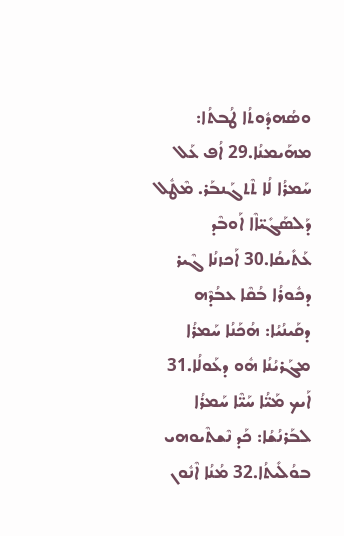ܘܣܳܗܕܽܘܬܳܐ ܛܳܒܬܳܐ: ܡܗܰܝܡܢܳܐ.29 ܐܳܦ ܥܰܠ ܚܰܡܪܳܐ ܠܳܐ ܬܶܬܓܰܢܒܰܪ. ܡܶܛܽܠ ܕܰܠܣܰܓܺܝ̈ܐܶܐ ܐܰܘܒܶܕ ܥܰܬܺܝܩܳܐ.30 ܐܰܟܙܢܳܐ ܓܶܝܪ ܕܟܽܘܪܳܐ ܒܳܩܶܐ ܥܒܳܕܶܗ ܕܩܰܝܢܳܝܳܐ: ܗܳܟܰܢܳܐ ܚܰܡܪܳܐ ܡܓܰܪܝܳܢܳܐ ܗܽܘ ܕܥܰܘܠܳܐ.31 ܐܰܝܟ ܡܰܝ̈ܳܐ ܚܰܝ̈ܶܐ ܚܰܡܪܳܐ ܠܒܰܪܢܳܫܳܐ: ܟܰܕ ܢܶܫܬܶܝܘܗܝ ܒܘܳܠܺܝܬܳܐ.32 ܡܳܢܳܐ ܐܶܢܽܘܢ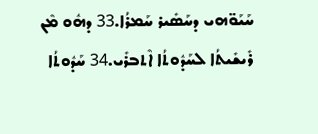ܚܰܝܰܘ̈ܗܝ ܕܚܰܣܺܝܪ ܚܰܡܪܳܐ.33 ܕܗܽܘ ܡܶܢ ܪܺܝܫܺܝܬܳܐ ܠܚܰܕܽܘܬܳܐ ܐܶܬܒܪܺܝ.34 ܚܰܕܽܘܬܳܐ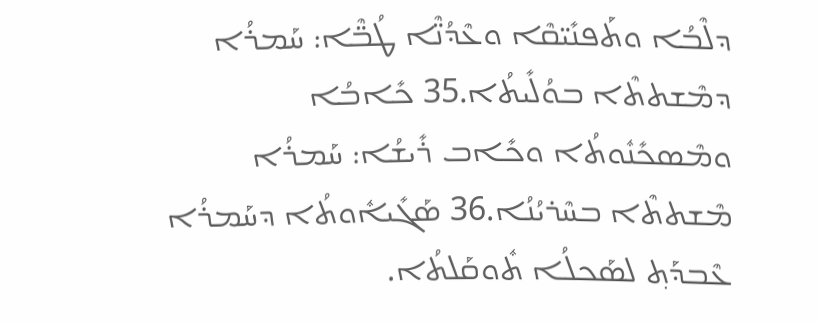ܕܠܶܒܳܐ ܘܬܰܦܢܺܝ̈ܩܶܐ ܘܥܶܕܳܢ̈ܶܐ ܛܳܒ̈ܶܐ: ܚܰܡܪܳܐ ܕܡܶܫܬܬܶܐ ܒܘܳܠܺܝܬܳܐ.35 ܟܺܐܒܳܐ ܘܡܶܣܟܺܢܽܘܬܳܐ ܘܟܺܐܒ ܪܺܝܫܳܐ: ܚܰܡܪܳܐ ܡܶܫܬܬܶܐ ܒܚܶܪܝܳܢܳܐ.36 ܣܰܓܺܝܐܽܘܬܳܐ ܕܚܰܡܪܳܐ ܥܶܒܕܰܬ݂ ܠܣܰܟܠܳܐ ܬܽܘܩܰܠܬܳܐ.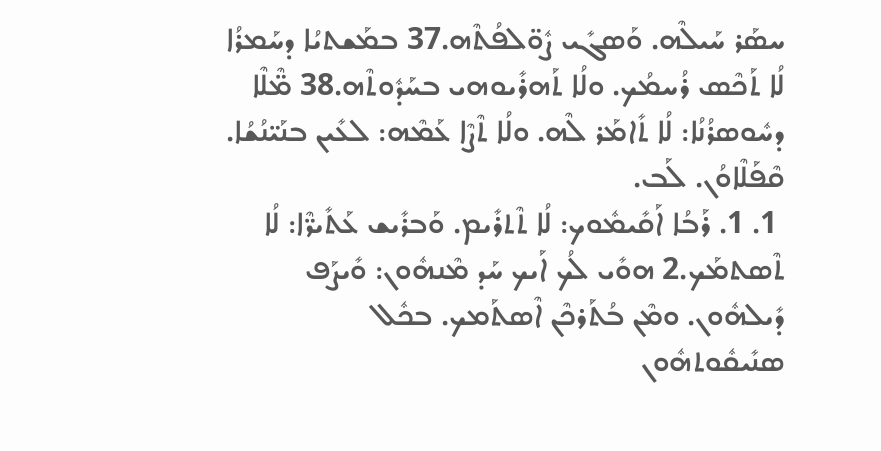ܚܣܰܪ ܚܰܝܠܶܗ. ܘܰܣܓܺܝ ܨܽܘ̈ܠܦܳܬܶܗ.37 ܒܡܰܫܬܝܳܐ ܕܚܰܡܪܳܐ ܠܳܐ ܬܰܟܶܣ ܪܳܚܡܳܟ. ܘܠܳܐ ܬܰܗܪܺܝܘܗܝ ܒܚܰܕܽܘܬܶܗ.38 ܡ̈ܶܠܶܐ ܕܚܽܘܣܪܳܢܳܐ: ܠܳܐ ܬܺܐܡܰܪ ܠܶܗ. ܘܠܳܐ ܬܶܨܶܐ ܥܰܡܶܗ: ܠܥܺܝܢ ܒܢܰܝ̈ܢܳܫܳܐ.
ܩܶܦܰܠܶܐܘܳܢ. ܠܰܒ.
 1. 1. ܪܰܒܳܐ ܐܰܩܺܝܡܽܘܟ: ܠܳܐ ܬܶܬܪܺܝܡ. ܘܰܒܪܺܝܫ ܥܰܬܺܝܖ̈ܶܐ: ܠܳܐ ܬܶܣܬܡܰܟ.2 ܗܘܺܝ ܠܳܟ ܐܰܝܟ ܚܰܕ ܡܶܢܗܽܘܢ: ܘܺܝܨܰܦ ܕܺܝܠܗܽܘܢ. ܘܡܶܢ ܒܳܬܰܪܟܶܢ ܐܶܣܬܰܡܟ. ܒܟܽܠ ܣܢܺܝܩܽܘܬܗܽܘܢ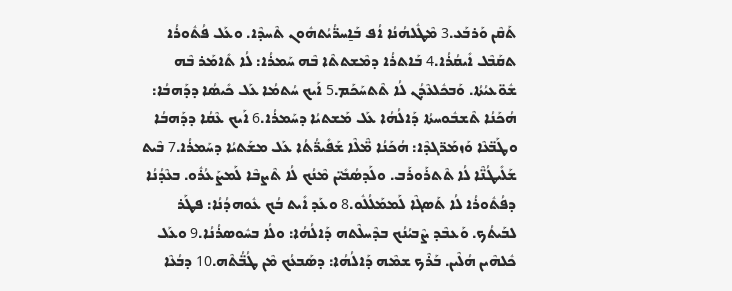ܬܰܩܶܢ ܘܰܪܒܰܥ.3 ܡܶܛܽܠܗܳܢܳܐ ܐܳܦ ܒܰܐ̱ܚܪ̈ܳܝܳܬܗܽܘܢ ܬܶܚܕܶܐ. ܘܥܰܠ ܦܳܬܽܘܪܳܐ ܬܩܰܒܶܠ ܐܺܝܩܳܪܳܐ.4 ܒܰܐܬܪܳܐ ܕܡܶܫܬܬܶܐ ܒܶܗ ܚܰܡܪܳܐ: ܠܳܐ ܬܺܐܡܰܪ ܒܶܗ ܫܽܘ̈ܥܝܳܬܳܐ. ܘܰܒܟܽܠܥܶܕܳܢ ܠܳܐ ܬܶܬܚܰܟܰܡ.5 ܐܰܝܟ ܚܳܬܡܳܐ ܥܰܠ ܟܺܝܣܳܐ ܕܕܰܗܒܳܐ: ܗܳܟܰܢܳܐ ܬܶܫܒܽܘܚܬܳܐ ܕܰܐܠܳܗܳܐ ܥܰܠ ܡܰܫܬܝܳܐ ܕܚܰܡܪܳܐ.6 ܐܰܝܟ ܥܶܩܳܐ ܕܕܰܗܒܳܐ ܘܛܰܒ̈ܥܶܐ ܘܰܙܡܰܪ̈ܓܕܶܐ: ܗܳܟܰܢܳܐ ܡ̈ܶܠܶܐ ܫܰܦܺܝܪ̈ܳܬܳܐ ܥܰܠ ܡܫܰܬܝܳܐ ܕܚܰܡܪܳܐ.7 ܒܶܝܬ ܫܰܠܺܝܛܳܢ̈ܶܐ ܠܳܐ ܬܶܬܪܰܘܪܰܒ. ܘܠܰܕܣܳܒܺܝ̈ܢ ܡܶܢܳܟ ܠܳܐ ܬܶܨܒܶܐ ܠܰܡܨܰܥܳܪܽܘ. ܒܥܶܕܳܢܳܐ ܕܦܳܬܽܘܪܳܐ ܠܳܐ ܬܰܣܓܶܐ ܠܰܡܡܰܠܳܠܽܘ.8 ܘܥܰܕ ܐܺܝܬ ܒܳܟ ܥܽܘܗܕܳܢܳܐ: ܦܛܰܪ ܠܒܰܝܬܳܟ. ܘܰܥܒܶܕ ܨܶܒܝܳܢܳܟ ܒܕܶܚܠܶܬܗ ܕܰܐܠܳܗܳܐ: ܘܠܳܐ ܒܚܽܘܣܪܳܢܳܐ.9 ܘܥܰܠ ܟܽܠܗܶܝܢ ܗܳܠܶܝܢ. ܒܰܪܶܟ ܫܡܶܗ ܕܰܐܠܳܗܳܐ: ܕܣܰܒܥܳܟ ܡܶܢ ܛܳܒ̈ܳܬܶܗ.10 ܕܒܳܥܶܐ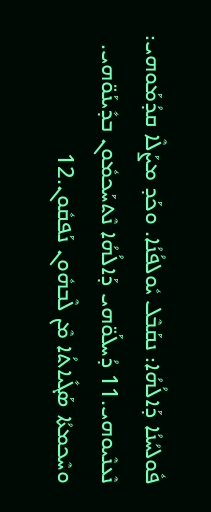ܦܽܘܠܚܳܢܳܐ ܕܰܐܠܳܗܳܐ: ܢܩܰܒܶܠ ܝܽܘܠܦܳܢܳܐ. ܘܟܰܕ ܡܨܰܠܶܐ ܩܕܳܡܰܘܗܝ: ܢܶܥܢܶܝܘܗܝ.11 ܕܳܚܠܰܘ̈ܗܝ ܕܰܐܠܳܗܳܐ ܢܶܬܚܰܟܡܽܘܢ ܒܕܺܝܢܰܘ̈ܗܝ. ܘܚܶܟܡܬܳܐ ܣܰܓܺܝܐܬܳܐ ܡܶܢ ܠܶܒܗܽܘܢ ܢܰܦܩܽܘܢ.12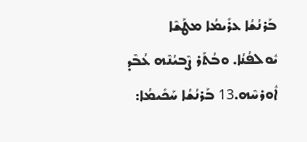ܒܰܪܢܳܫܳܐ ܥܪܺܝܡܳܐ ܡܛܰܫܶܐ ܝܽܘܠܦܳܢܳܐ. ܘܒܳܬܰܪ ܨܶܒܝܳܢܶܗ ܥܳܒܶܕ ܐܽܘܪܚܶܗ.13 ܒܰܪܢܳܫܳܐ ܚܰܟܺܝܡܳܐ: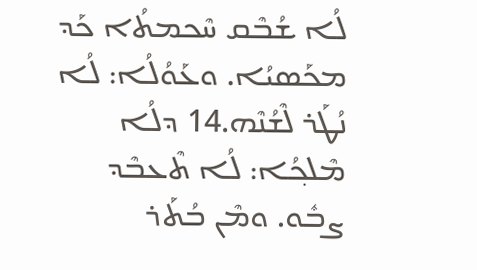ܠܳܐ ܫܳܒܶܩ ܚܶܟܡܬܳܐ ܟܰܕ ܡܟܰܣܝܳܐ. ܘܥܰܘܳܠܳܐ: ܠܳܐ ܢܳܛܰܪ ܠܶܫܳܢܶܗ.14 ܕܠܳܐ ܡܶܠܟ݂ܳܐ: ܠܳܐ ܬܶܥܒܶܕ ܨܒܽܘ. ܘܡܶܢ ܒܳܬܰܪ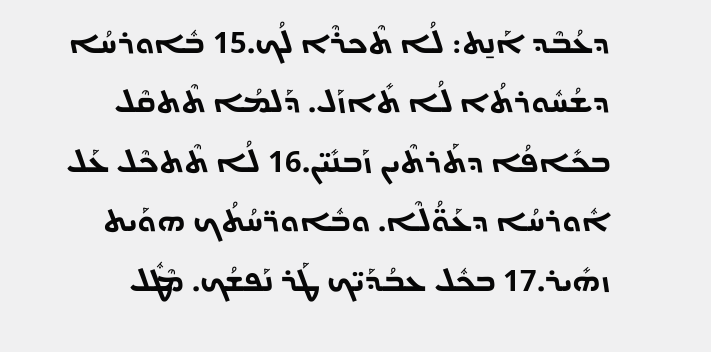ܕܥܳܒܶܕ ܐܰܢ̱ܬ: ܠܳܐ ܬܶܟܪܶܐ ܠܳܟ.15 ܒܽܐܘܪܚܳܐ ܕܫܳܚܽܘܪܬܳܐ ܠܳܐ ܬܺܐܙܰܠ. ܕܰܠܡܳܐ ܬܶܬܩܶܠ ܒܟܺܐܦܳܐ ܕܬܰܪܬܶܝܢ ܙܰܒܢܺܝ̈ܢ.16 ܠܳܐ ܬܶܬܟܶܠ ܥܰܠ ܐܽܘܪܚܳܐ ܕܥܰܘ̈ܳܠܶܐ. ܘܒܽܐܘܪ̈ܚܳܬܳܟ ܗܘܰܝܬ ܙܗܺܝܪ.17 ܒܟܽܠ ܥܒܳܕܰܝ̈ܟ ܛܰܪ ܢܰܦܫܳܟ. ܡܶܛܽܠ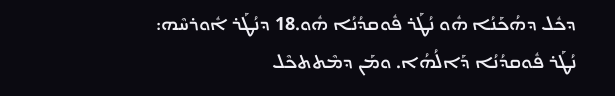ܕܟܽܠ ܕܗܳܟܰܢܳܐ ܗܽܘ ܢܳܛܰܪ ܦܽܘܩܕܳܢܳܐ ܗܽܘ.18 ܕܢܳܛܰܪ ܐܽܘܪܚܶܗ: ܢܳܛܰܪ ܦܽܘܩܕܳܢܳܐ ܕܰܐܠܳܗܳܐ. ܘܡܰܢ ܕܡܶܬܬܟܶܠ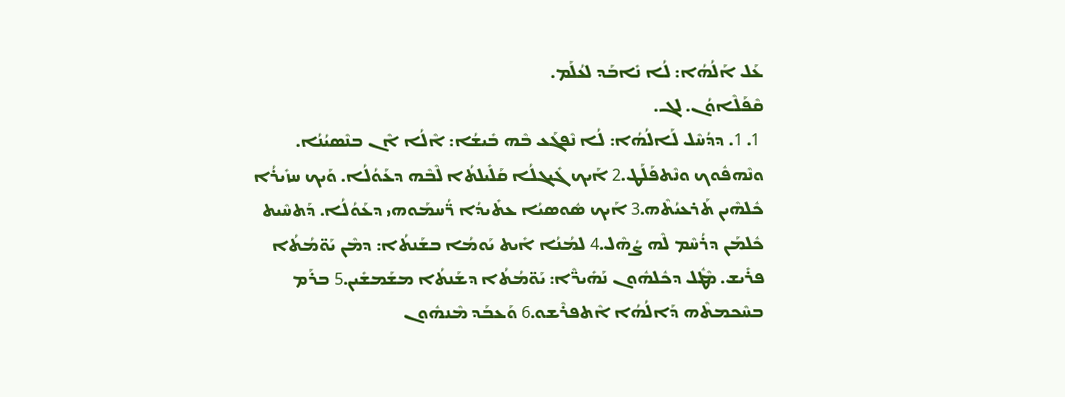ܥܰܠ ܐܰܠܳܗܳܐ: ܠܳܐ ܢܺܐܒܰܕ ܠܥܳܠܰܡ.
ܩܶܦܰܠܶܐܘܳܢ. ܠܓ.
 1. 1. ܕܕܳܚܶܠ ܠܰܐܠܳܗܳܐ: ܠܳܐ ܢܶܦܓܰܥ ܒܶܗ ܒܺܝܫܳܐ: ܐܶܠܳܐ ܐܶܢ ܒܢܶܣܝܳܢܳܐ. ܘܢܶܗܦܽܘܟ ܘܢܶܬܦܰܠܰܛ.2 ܐܰܝܟ ܓܺܝܓܠܳܐ ܩܰܠܺܝܠܬܳܐ ܠܶܒܶܗ ܕܥܰܘܳܠܳܐ. ܘܰܝܟ ܚܙܺܝܪܳܐ ܟܽܠܗܶܝܢ ܬܰܪܥܝܳܬܶܗ.3 ܐܰܝܟ ܣܽܘܣܝܳܐ ܥܬܺܝܕܳܐ ܪ̈ܳܚܡܰܘܗܝ ܕܥܰܘܳܠܳܐ. ܕܰܬܚܶܝܬ ܟܽܠܡܰܢ ܕܪܳܚܶܡ ܠܶܗ ܨܳܗܶܠ.4 ܠܡܳܢܳܐ ܐܺܝܬ ܝܰܘܡܳܐ ܒܫܰܢܬܳܐ: ܕܡܶܢ ܝܰܘ̈ܡܳܬܳܐ ܦܪܺܝܫ. ܡܶܛܽܠ ܕܟܽܠܗܽܘܢ ܢܰܗܺܝܖ̈ܶܐ: ܝܰܘ̈ܡܳܬܳܐ ܕܫܰܢܬܳܐ ܡܫܰܡܫܺܝܢ.5 ܒܪܰܡ ܒܚܶܟܡܬܶܗ ܕܰܐܠܳܗܳܐ ܐܶܬܦܪܶܫܘ.6 ܘܰܥܒܰܕ ܡܶܢܗܽܘܢ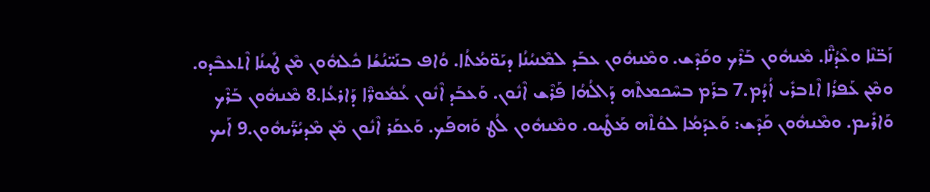ܙܰܒ̈ܢܶܐ ܘܥܶܕܳܢ̈ܶܐ. ܡܶܢܗܽܘܢ ܒܰܪܶܟ ܘܩܰܕܶܫ. ܘܡܶܢܗܽܘܢ ܥܒܰܕ ܠܡܶܢܝܳܢܳܐ ܕܝܰܘ̈ܡܳܬܳܐ. ܘܳܐܦ ܒܢܰܝ̈ܢܳܫܳܐ ܟܽܠܗܽܘܢ ܡܶܢ ܛܺܝܢܳܐ ܐܶܬܥܒܶܕܘ. ܘܡܶܢ ܥܰܦܪܳܐ ܐܶܬܒܪܺܝ ܐܳܕܳܡ.7 ܒܪܰܡ ܒܚܶܟܡܬܶܗ ܕܰܐܠܳܗܳܐ ܦܰܪܶܫ ܐܶܢܽܘܢ. ܘܰܥܒܰܕ ܐܶܢܽܘܢ ܥܳܡܽܘܖ̈ܶܐ ܕܰܐܪܥܳܐ.8 ܡܶܢܗܽܘܢ ܒܰܪܶܟ ܘܰܐܪܺܝܡ. ܘܡܶܢܗܽܘܢ ܩܰܕܶܫ: ܘܰܥܕܰܡܳܐ ܠܘܳܬܶܗ ܡܰܛܺܝܘ. ܘܡܶܢܗܽܘܢ ܠܳܛ ܘܰܗܦܰܟ. ܘܰܥܩܰܪ ܐܶܢܽܘܢ ܡܶܢ ܡܶܕܝܳܖ̈ܰܝܗܽܘܢ.9 ܐܰܝܟ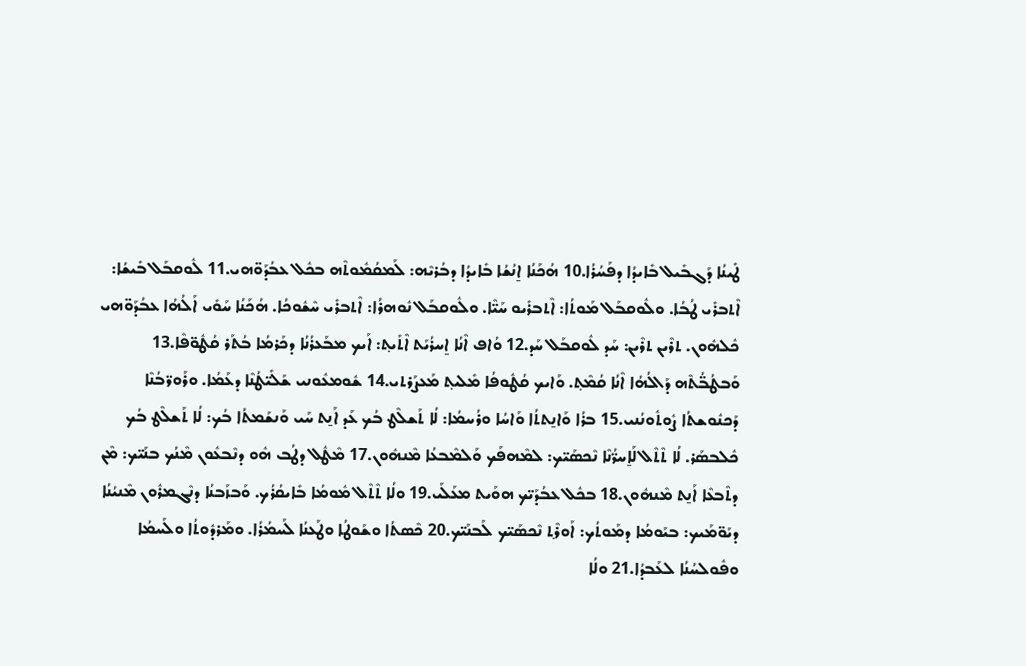ܛܺܝܢܳܐ ܕܰܓܒܺܝܠ ܒܺܐܝܕܳܐ ܕܦܰܚܳܪܳܐ.10 ܗܳܟܰܢܳܐ ܐ̱ܢܳܫܳܐ ܒܺܐܝܕܳܐ ܕܒܳܪܝܶܗ: ܠܰܡܩܳܡܽܘܬܶܗ ܒܟܽܠ ܥܒܳܕܰܘ̈ܗܝ.11 ܠܽܘܩܒܰܠ ܒܺܝܫܳܐ: ܐܶܬܒܪܺܝ ܛܳܒܳܐ. ܘܠܽܘܩܒܰܠ ܡܰܘܬܳܐ: ܐܶܬܒܪܺܝܘ ܚܰܝ̈ܶܐ. ܘܠܽܘܩܒܰܠ ܢܽܘܗܪܳܐ: ܐܶܬܒܪܺܝ ܚܶܫܽܘܟܳܐ. ܗܳܟܰܢܳܐ ܚܰܘܺܝ ܐܰܠܳܗܳܐ ܥܒܳܕܰܘ̈ܗܝ ܟܽܠܗܽܘܢ. ܬܪܶܝܢ ܬܪܶܝܢ: ܚܰܕ ܠܽܘܩܒܰܠ ܚܰܕ.12 ܘܳܐܦ ܐܶܢܳܐ ܐ̱ܚܪܳܝܰܬ ܐܶܬܺܝܬ݂: ܐܰܝܟ ܡܒܰܥܪܳܢܳܐ ܕܟܰܪܡܳܐ ܒܳܬܰܪ ܩܳܛܽܘ̈ܦܶܐ.13 ܘܰܒܛܳܒ̈ܳܬܶܗ ܕܰܐܠܳܗܳܐ ܐܶܢܳܐ ܩܳܡܶܬ݂. ܘܰܐܝܟ ܩܳܛܽܘܦܳܐ ܡܺܠܝܬ݂ ܡܰܥܨܰܪܬܝ.14 ܫܽܘܡܥܽܘܢܝ ܫܰܠܺܝ̈ܛܳܢܶܐ ܕܥܰܡܳܐ. ܘܪܰܘܪ̈ܒܳܢܶܐ ܕܰܟܢܽܘܫܬܳܐ ܨܽܘܬܽܘܢܳܢܝ.15 ܒܪܳܐ ܘܰܐܢ̱ܬܬܳܐ ܘܰܐܚܳܐ ܘܪܳܚܡܳܐ: ܠܳܐ ܬܰܫܠܶܛ ܒܳܟ ܥܰܕ ܐܰܢ̱ܬ ܚܰܝ ܘܰܢܫܰܡܬܳܐ ܒܳܟ: ܠܳܐ ܬܰܫܠܶܛ ܒܳܟ ܟܽܠܒܣܰܪ. ܠܳܐ ܬܶܬܶܠ ܠܰܐ̱ܚܪ̈ܳܢܶܐ ܢܶܟܣܰܝ̈ܟ: ܠܡܶܗܦܰܟ ܘܰܠܡܶܒܥܳܐ ܡܶܢܗܽܘܢ.17 ܡܶܛܽܠ ܕܛܳܒ ܗܽܘ ܕܢܶܒܥܽܘܢ ܡܶܢܳܟ ܒܢܰܝ̈ܟ: ܡܶܢ ܕܬܶܒܥܶܐ ܐܰܢ̱ܬ ܡܶܢܗܽܘܢ.18 ܒܟܽܠ ܥܒܳܕܰܝ̈ܟ ܗܘܰܝܬ ܡܥܰܠܰܝ.19 ܘܠܳܐ ܬܶܬܶܠ ܡܽܘܡܳܐ ܒܺܐܝܩܳܪܳܟ. ܘܰܒܙܰܒܢܳܐ ܕܢܶܓܡܪܽܘܢ ܡܶܢܝܳܢܳܐ ܕܝܰܘ̈ܡܰܝܟ: ܒܝܰܘܡܳܐ ܕܡܰܘܬܳܟ: ܐܰܘܪܶܬ݂ ܢܶܟܣܰܝ̈ܟ ܠܰܒܢܰܝ̈ܟ.20 ܟܶܣܬܳܐ ܘܫܰܘܛܳܐ ܘܛܰܥܢܳܐ ܠܰܚܡܳܪܳܐ. ܘܡܰܪܕܽܘܬܳܐ ܘܠܰܚܡܳܐ ܘܦܽܘܠܚܳܢܳܐ ܠܥܰܒܕܳܐ.21 ܘܠܳܐ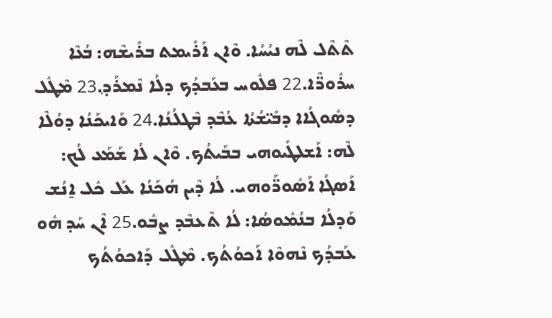ܬܶܬܶܠ ܠܶܗ ܢܝܳܚܳܐ. ܘܶܐܢ ܐܰܪܺܝܡܬ ܒܪܺܝܫܶܗ: ܒܳܥܶܐ ܚܪܽܘܖ̈ܶܐ.22 ܦܠܽܘܚ ܒܥܰܒܕܳܟ ܕܠܳܐ ܢܶܡܪܰܕ݂.23 ܡܶܛܽܠ ܕܣܽܘܓܳܐܐ ܕܒܺܝ̈ܫܳܬܳܐ ܥܳܒܶܕ ܒܶܛܠܳܢܳܐ.24 ܘܰܐܝܟܰܢܳܐ ܕܘܳܠܶܐ ܠܶܗ: ܐܰܫܠܛܺܝܘܗܝ ܒܒܰܝܬܳܟ. ܘܶܐܢ ܠܳܐ ܫܰܡܰܥ ܠܳܟ: ܐܰܣܓܳܐ ܐܰܣܽܘܖ̈ܰܘܗܝ. ܠܳܐ ܕܶܝܢ ܗܳܟܰܢܳܐ ܥܰܠ ܟܽܠ ܐ̱ܢܳܫ ܘܰܕܠܳܐ ܒܢܳܡܽܘܣܳܐ: ܠܳܐ ܬܶܥܒܶܕ ܨܒܽܘ.25 ܐܶܢ ܚܰܕ ܗܽܘ ܥܰܒܕܳܟ ܢܶܗܘܶܐ ܐܰܟܘܳܬܳܟ. ܡܶܛܽܠ ܕܰܐܟܘܳܬܳܟ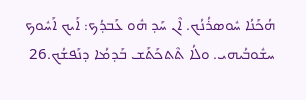ܗܳܟܰܢܳܐ ܚܽܘܣܪܳܢܳܟ. ܐܶܢ ܚܰܕ ܗܽܘ ܥܰܒܕܳܟ: ܐܰܝܟ ܐܰܚܽܘܟ ܚܫܽܘܒܳܝܗܝ. ܘܠܳܐ ܬܶܬܟܰܬܰܫ ܒܰܕܡܳܐ ܕܢܰܦܫܳܟ.26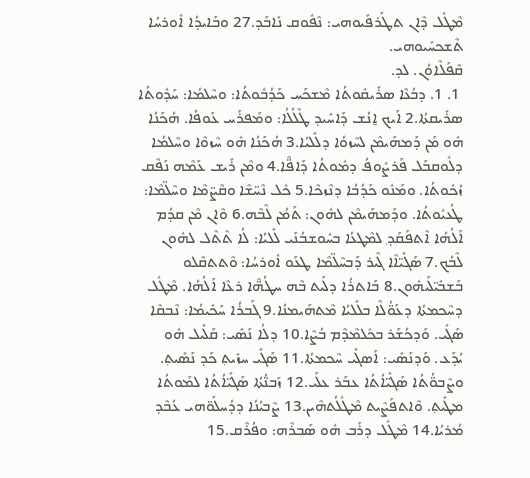ܡܶܛܽܠ ܕܶܐܢ ܬܛܰܪܦܺܝܘܗܝ: ܢܶܦܽܘܩ ܢܺܐܒܰܕ.27 ܘܒܰܐܝܕܳܐ ܐܽܘܪܚܳܐ ܬܶܫܟܚܺܝܘܗܝ.
ܩܶܦܰܠܶܐܘܳܢ. ܠܕ.
 1. 1. ܕܒܳܥܶܐ ܣܪܺܝܩܽܘܬܳܐ ܡܶܫܟܰܚ ܟܰܕܳܒܽܘܬܳܐ: ܘܚܶܠܡܳܐ: ܚܰܕܽܘܬܳܐ ܣܪܺܝܩܬܳܐ.2 ܐܰܝܟ ܐ̱ܢܳܫ ܕܰܐܚܺܝܕ ܛܶܠܳܠܳܐ: ܘܡܰܦܪܰܚ ܥܰܘܦܳܐ. ܗܳܟܰܢܳܐ ܗܽܘ ܡܰܢ ܕܰܡܗܰܝܡܶܢ ܠܚܶܙܘܳܐ ܕܠܺܠܝܳܐ.3 ܗܳܟܰܢܳܐ ܗܽܘ ܚܶܙܘܶܐ ܘܚܶܠܡܳܐ ܕܠܽܘܩܒܰܠ ܦܰܪܨܽܘܦܳ ܕܡܽܘܬܳܐ ܕܰܐܦ̈ܶܐ.4 ܘܡܶܢ ܪܺܝܫ ܥܰܡܶܗ ܢܰܦܶܩ ܙܳܟܽܘܬܳܐ. ܘܡܰܢܽܘ ܟܰܕܳܒܳܐ ܕܢܶܙܟܶܐ.5 ܟܽܠ ܢܶܚ̈ܫܶܐ ܘܩܶܨ̈ܡܶܐ ܘܚܶܠ̈ܡܶܐ: ܛܳܥܝܽܘܬܳܐ. ܘܕܰܡܗܰܝܡܶܢ ܠܗܽܘܢ: ܬܰܡܳܢ ܠܶܒܶܗ.6 ܘܶܐܢ ܡܶܢ ܩܕܳܡ ܐܰܠܳܗܳܐ ܐܶܬܦܰܩܰܕ݂ ܠܡܶܛܥܳܐ ܒܚܽܘܫܒܳܢܰܝ ܠܺܠܝܳܐ: ܠܳܐ ܬܶܬܶܠ ܠܗܽܘܢ ܠܶܒܳܟ.7 ܣܰܓܺܝ̈ܐܶܐ ܓܶܝܪ ܕܰܒܚܶܠ̈ܡܶܐ ܛܥܰܘ ܐܽܘܪܚܳܐ: ܘܶܬܬܩܶܠܘ ܒܰܫܒܺܝ̈ܠܰܝܗܽܘܢ.8 ܒܰܐܬܪܳܐ ܕܠܰܝܬ ܒܶܗ ܚܛܳܗ̈ܶܐ ܪܥܶܐ ܐܰܠܳܗܳܐ. ܡܶܛܽܠ ܕܚܶܟܡܬܳܐ ܕܥܰܘ̈ܳܠܶܐ ܒܠܺܠܝܳܐ ܡܶܬܗܰܝܡܢܳܐ.9 ܓܰܒܪܳܐ ܚܰܟܺܝܡܳܐ: ܢܶܒܩܶܐ ܣܰܓܺܝ. ܘܰܕܟܳܫܰܪ ܒܟܽܠܡܶܕܶܡ ܒܳܨܶܐ.10 ܕܠܳܐ ܢܰܣܺܝ: ܩܰܠܺܝܠ ܗܽܘ ܝܳܕܰܥ. ܘܰܕܢܰܣܺܝ: ܐܰܣܓܺܝ ܚܶܟܡܬܳܐ.11 ܣܰܓܺܝ ܚܙܺܝܬ݂ ܟܰܕ ܢܰܣܺܝܬ݂. ܘܨܶܒܘ̈ܳܬܳܐ ܣܰܓܺܝ̈ܐܳܬܳܐ ܥܒܰܪ ܥܠܰܝ.12 ܙܰܒܢ̈ܳܬܳܐ ܣܰܓܺܝ̈ܐܳܬܳܐ ܠܡܰܘܬܳܐ ܡܛܺܝܬ݂. ܘܶܐܬܦܰܨܶܝܬ ܡܶܛܽܠܳܬܗܶܝܢ.13 ܨܶܒܝܳܢܳܐ ܕܕܳܚܠܰܘ̈ܗܝ ܥܳܒܶܕ ܡܳܪܝܳܐ.14 ܡܶܛܽܠ ܕܪܰܒ ܗܽܘ ܣܰܒܪܶܗ: ܘܦܳܪܶܩ.15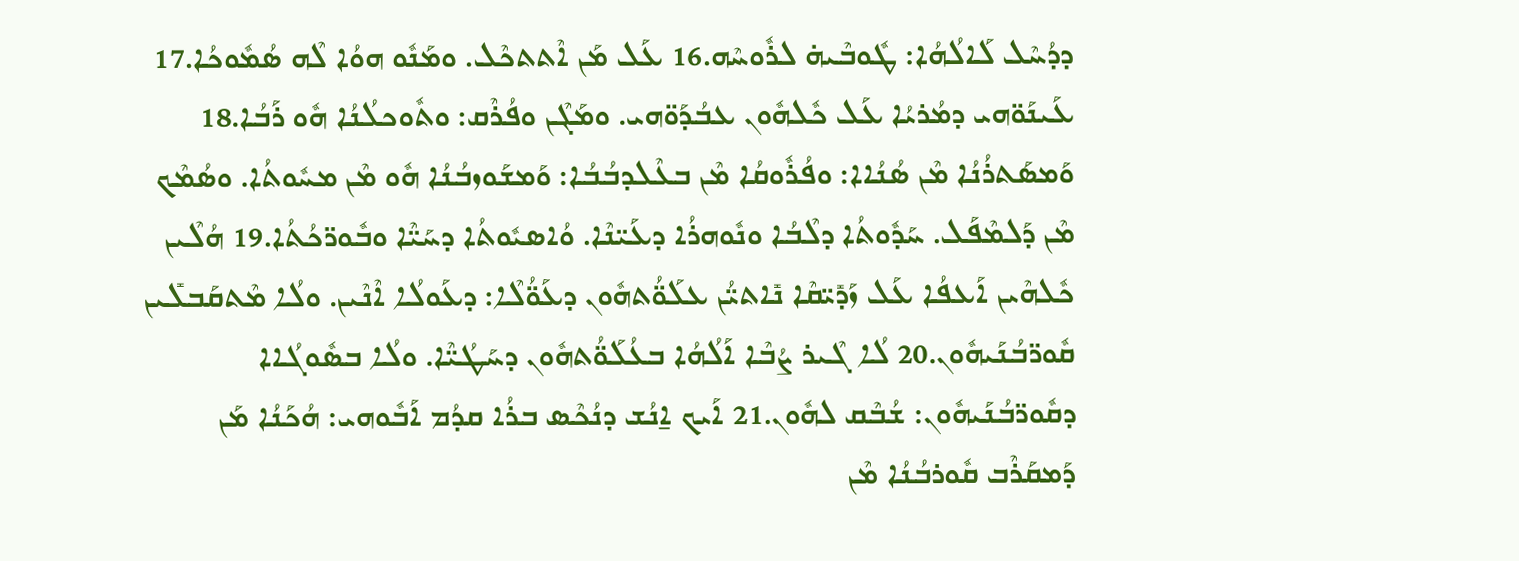ܕܕܳܚܶܠ ܠܰܐܠܳܗܳܐ: ܛܽܘܒܶܝܗ̇ ܠܪܽܘܚܶܗ.16 ܥܰܠ ܡܰܢ ܐܶܬܬܟܶܠ. ܘܡܰܢܽܘ ܗܘܳܐ ܠܶܗ ܣܳܡܽܘܟܳܐ.17 ܥܰܝܢܰܘ̈ܗܝ ܕܡܳܪܝܳܐ ܥܰܠ ܟܽܠܗܽܘܢ ܥܒܳܕܰܘ̈ܗܝ. ܘܡܰܓܶܢ ܘܦܳܪܶܩ: ܘܬܽܘܟܠܳܢܳܐ ܗܽܘ ܪܰܒܳܐ.18 ܘܰܡܣܰܬܪܳܢܳܐ ܡܶܢ ܣܳܢܳܐܐ: ܘܦܳܪܽܘܩܳܐ ܡܶܢ ܒܥܶܠܕܒܳܒܳܐ: ܘܰܡܫܰܘܙܒܳܢܳܐ ܗܽܘ ܡܶܢ ܡܚܽܘܬܳܐ. ܘܣܳܡܶܟ ܡܶܢ ܕܰܠܡܶܦܰܠ. ܚܰܕܽܘܬܳܐ ܕܠܶܒܳܐ ܘܢܽܘܗܪܳܐ ܕܥܰܝ̈ܢܶܐ. ܘܳܐܣܝܽܘܬܳܐ ܕܚܰܝ̈ܶܐ ܘܒܽܘܪ̈ܟܳܬܳܐ.19 ܗܳܠܶܝܢ ܟܽܠܗܶܝܢ ܐܰܥܦܳܐ ܥܰܠ ܙܰܕܺܝ̈ܩܶܐ ܢܺܐܬܝ̈ܳܢ ܥܠܰܘ̈ܳܬܗܽܘܢ ܕܥܰܘ̈ܳܠܶܐ: ܕܥܰܘܠܳܐ ܐܶܢܶܝܢ. ܘܠܳܐ ܡܶܬܩܰܒܠܺܝܢ ܩܽܘܪ̈ܒܳܢܰܝܗܽܘܢ.20 ܠܳܐ ܓܶܝܪ ܨܳܒܶܐ ܐܰܠܳܗܳܐ ܒܥܳܠܰܘ̈ܳܬܗܽܘܢ ܕܚܰܛܳܝ̈ܶܐ. ܘܠܳܐ ܒܣܽܘܓܳܐܐ ܕܩܽܘܪ̈ܒܳܢܰܝܗܽܘܢ: ܫܳܒܶܩ ܠܗܽܘܢ.21 ܐܰܝܟ ܐ̱ܢܳܫ ܕܢܳܟܶܣ ܒܪܳܐ ܩܕܳܡ ܐܰܒܽܘܗܝ: ܗܳܟܰܢܳܐ ܡܰܢ ܕܰܡܩܰܪܶܒ ܩܽܘܪܒܳܢܳܐ ܡܶܢ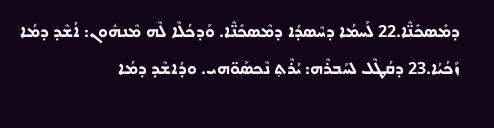ܕܡܺܣܟܺܢ̈ܶܐ.22 ܠܰܚܡܳܐ ܕܚܶܣܕܳܐ ܕܡܶܣܟܺܢ̈ܶܐ. ܘܰܕܟܳܠܶܐ ܠܶܗ ܡܶܢܗܽܘܢ: ܐܳܫܶܕ ܕܡܳܐ ܙܰܟܳܝܳܐ.23 ܕܩܳܛܶܠ ܠܚܰܒܪܶܗ: ܝܳܪܶܬ݂ ܢܶܟܣܰܘ̈ܗܝ. ܘܕܳܐܫܶܕ ܕܡܳܐ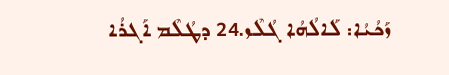ܙܰܟܳܝܳܐ: ܠܰܐܠܳܗܳܐ ܓܳܠܶܙ.24 ܕܛܳܠܶܡ ܐܰܓܪܳܐ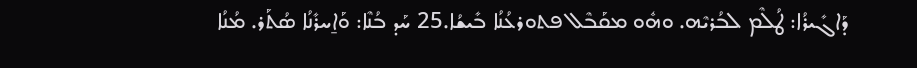ܕܰܐܓܺܝܪܳܐ: ܛܳܠܶܡ ܠܒܳܪܝܶܗ. ܘܗܽܘ ܡܩܰܒܶܠ ܦܬܘܪܥܳܢܳܐ ܒܺܝܫܳܐ.25 ܚܰܕ ܒܳܢܶܐ: ܘܰܐ̱ܚܪܺܢܳܐ ܣܳܬܰܪ. ܡܳܢܳܐ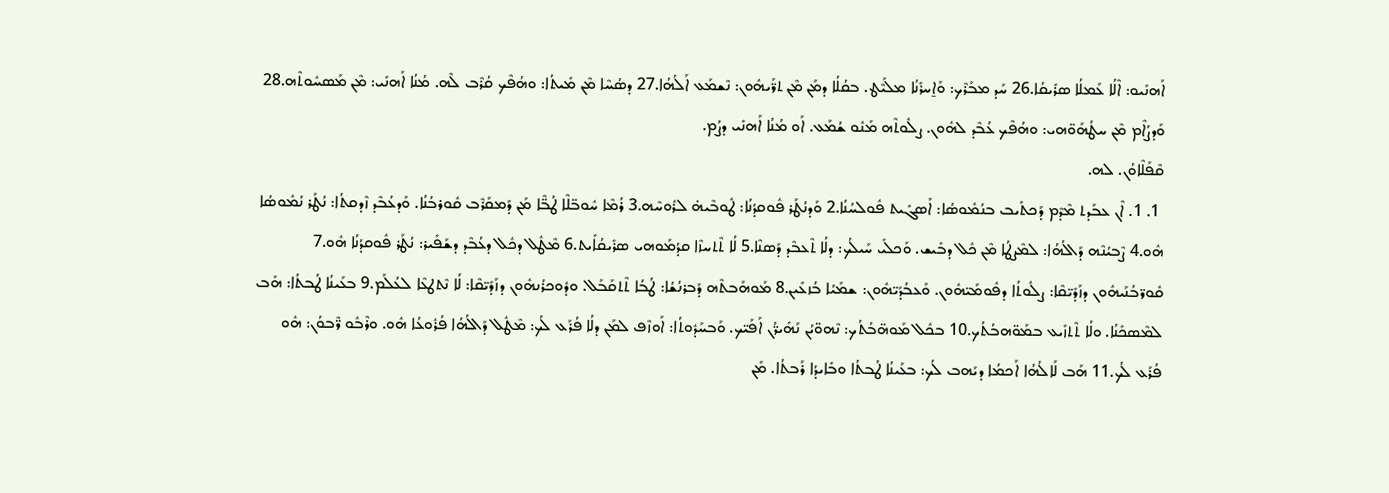ܐܰܗܢܺܝܘ: ܐܶܠܳܐ ܥܰܡܠܳܐ ܣܪܺܝܩܳܐ.26 ܚܰܕ ܡܒܰܪܶܟ: ܘܰܐ̱ܚܪܺܢܳܐ ܡܠܰܝܶܛ. ܒܩܳܠܳܐ ܕܡܰܢ ܡܶܢ ܬܖ̈ܰܝܗܽܘܢ: ܢܶܫܡܰܥ ܐܰܠܳܗܳܐ.27 ܕܣܳܚܶܐ ܡܶܢ ܡܺܝܬܳܐ: ܘܗܳܦܶܟ ܩܳܪܶܒ ܠܶܗ. ܡܳܢܳܐ ܐܰܗܢܺܝ: ܡܶܢ ܡܰܣܚܽܘܬܶܗ.28 ܘܰܕܨܳܐܶܡ ܡܶܢ ܚܛܳܗܰܘ̈ܗܝ: ܘܗܳܦܶܟ ܥܳܒܶܕ ܠܗܽܘܢ. ܨܠܽܘܬܶܗ ܡܰܢܽܘ ܫܳܡܰܥ. ܐܰܘ ܡܳܢܳܐ ܐܰܗܢܺܝ ܕܨܳܡ.
ܩܶܦܰܠܶܐܘܳܢ. ܠܗ.
 1. 1. ܐܶܢ ܥܒܰܕܬ ܡܶܕܶܡ ܕܰܟܬܺܝܒ ܒܢܳܡܽܘܣܳܐ: ܐܰܣܓܺܝܬ ܦܽܘܠܚܳܢܳܐ.2 ܘܰܕܢܳܛܰܪ ܦܽܘܩܕܳܢܳܐ: ܛܽܘܒܶܝܗ̇ ܠܪܽܘܚܶܗ.3 ܪܳܡܶܐ ܚܽܘܒ̈ܠܶܐ ܛܳܒ̈ܶܐ ܡܰܢ ܕܰܡܩܰܪܶܒ ܩܽܘܪܒܳܢܳܐ. ܘܰܕܥܳܒܶܕ ܙܶܕܩܬܳܐ: ܢܳܛܰܪ ܢܳܡܽܘܣܳܐ ܗܽܘ.4 ܨܶܒܝܳܢܶܗ ܕܰܐܠܳܗܳܐ: ܠܡܶܨܛܳܐ ܡܶܢ ܟܽܠ ܕܒܺܝܫ. ܘܰܟܠܺܝ ܚܰܝܠܳܟ: ܕܠܳܐ ܬܶܥܒܶܕ ܕܰܣܢܶܐ.5 ܠܳܐ ܬܶܬܚܙܶܐ ܩܕܳܡܰܘܗܝ ܣܪܺܝܩܳܐܺܝܬ.6 ܡܶܛܽܠ ܕܟܽܠ ܕܥܳܒܶܕ ܕܫܰܦܺܝܪ: ܢܳܛܰܪ ܦܽܘܩܕܳܢܳܐ ܗܽܘ.7 ܩܽܘܪ̈ܒܳܢܰܝܗܽܘܢ ܕܙܰܕܺܝ̈ܩܶܐ: ܨܠܽܘܬܳܐ ܕܦܽܘܡܰܝ̈ܗܽܘܢ. ܘܰܥܒܳܕܰܝ̈ܗܽܘܢ: ܫܡܰܝܳܐ ܒܳܙܥܺܝܢ.8 ܡܰܘܗܰܒܬܶܗ ܕܰܒܪܢܳܫܳܐ: ܛܳܒܳܐ ܬܶܬܩܰܒܰܠ. ܘܕܽܘܟܪܳܢܗܽܘܢ ܕܙܰܕܺܝ̈ܩܶܐ: ܠܳܐ ܢܶܬܛܥܶܐ ܠܥܳܠܰܡ.9 ܒܥܰܝܢܳܐ ܛܳܒܬܳܐ: ܗܰܒ ܠܡܶܣܟܺܢܳܐ. ܘܠܳܐ ܬܶܬܙܺܝܥ ܒܡܰܘ̈ܗܒܳܬܳܟ.10 ܒܟܽܠ ܡܰܘܗ̈ܒܳܬܳܟ: ܢܶܗܘ̈ܝܳܢ ܢܰܗܺܝܪ̈ܳܢ ܐܰܦܰܝ̈ܟ. ܘܰܒܚܰܕܽܘܬܳܐ: ܐܰܘܙܶܦ ܠܡܰܢ ܕܠܳܐ ܦܳܪܰܥ ܠܳܟ: ܡܶܛܽܠ ܕܰܐܠܳܗܳܐ ܦܳܪܽܘܥܳܐ ܗܽܘ. ܘܪܶܒܽܘ ܪ̈ܶܒܘܳܢ: ܗܽܘ ܦܳܪܰܥ ܠܳܟ.11 ܗܰܒ ܠܰܐܠܳܗܳܐ ܐܰܟܡܳܐ ܕܝܰܗܒ ܠܳܟ: ܒܥܰܝܢܳܐ ܛܳܒܬܳܐ ܘܒܺܐܝܕܳܐ ܪܰܒܬܳܐ. ܡܰܢ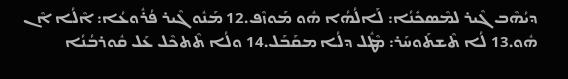ܕܝܳܗܶܒ ܓܶܝܪ ܠܡܶܣܟܺܢܳܐ: ܠܰܐܠܳܗܳܐ ܗܽܘ ܡܰܘܙܶܦ.12 ܡܰܢܽܘ ܓܶܝܪ ܦܳܪܽܘܥܳܐ: ܐܶܠܳܐ ܐܶܢ ܗܽܘ.13 ܠܳܐ ܬܶܫܬܰܘܚܰܪ: ܡܶܛܽܠ ܕܠܳܐ ܡܩܰܒܰܠ.14 ܘܠܳܐ ܬܶܬܟܶܠ ܥܰܠ ܩܽܘܪܒܳܢܳܐ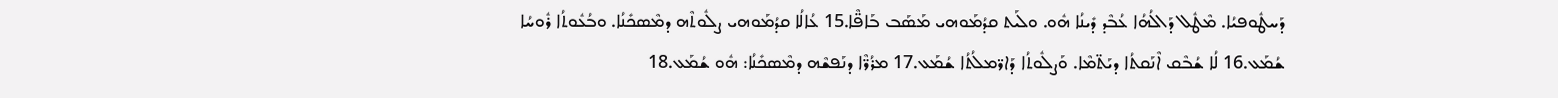ܕܰܚܛܽܘܦܝܳܐ. ܡܶܛܽܠ ܕܰܐܠܳܗܳܐ ܥܳܒܶܕ ܕܺܝܢܳܐ ܗܽܘ. ܘܠܰܝܬ ܩܕܳܡܰܘܗܝ ܡܰܣܰܒ ܒܰܐܦ̈ܶܐ.15 ܥܳܐܠܳܐ ܩܕܳܡܰܘܗܝ ܨܠܽܘܬܶܗ ܕܡܶܣܟܺܢܳܐ. ܘܒܳܥܽܘܬܳܐ ܪܽܘܚܳܐ ܫܳܡܰܥ.16 ܠܳܐ ܫܳܒܶܩ ܐܶܢܰܩܬܳܐ ܕܝܰܬ̈ܡܶܐ. ܘܰܨܠܽܘܬܳܐ ܕܰܐܪ̈ܡܠܳܬܳܐ ܫܳܡܰܥ.17 ܡܪܳܖ̈ܶܐ ܕܢܰܦܫܶܗ ܕܡܶܣܟܺܢܳܐ: ܗܽܘ ܫܳܡܰܥ.18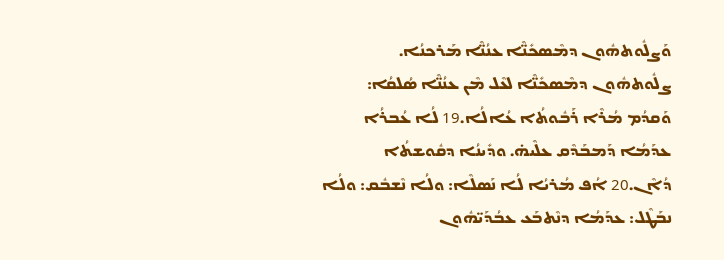ܘܰܨܠܽܘܬܗܽܘܢ ܕܡܶܣܟܺܢ̈ܶܐ ܥܢܳܢ̈ܶܐ ܡܰܪܟܢܳܐ. ܨܠܽܘܬܗܽܘܢ ܕܡܶܣܟܺܢ̈ܶܐ ܠܥܶܠ ܡܶܢ ܥܢܳܢ̈ܶܐ ܣܳܠܩܳܐ: ܘܰܩܕܳܡ ܡܳܪܶܐ ܪܰܒܽܘܬܳܐ ܥܳܐܠܳܐ.19 ܠܳܐ ܥܳܒܪܳܐ ܥܕܰܡܳܐ ܕܰܡܒܰܕܶܩ ܥܠܶܝܗ̇. ܘܕܺܝܢܳܐ ܕܩܽܘܫܬܳܐ ܕܳܐܶܢ.20 ܐܳܦ ܡܳܪܝܳܐ ܠܳܐ ܢܰܣܠܶܐ: ܘܠܳܐ ܢܶܫܒܽܩ: ܘܠܳܐ ܢܒܰܛܶܠ: ܥܕܰܡܳܐ ܕܢܶܬܒܰܥ ܥܒܳܕܰܝ̈ܗܽܘܢ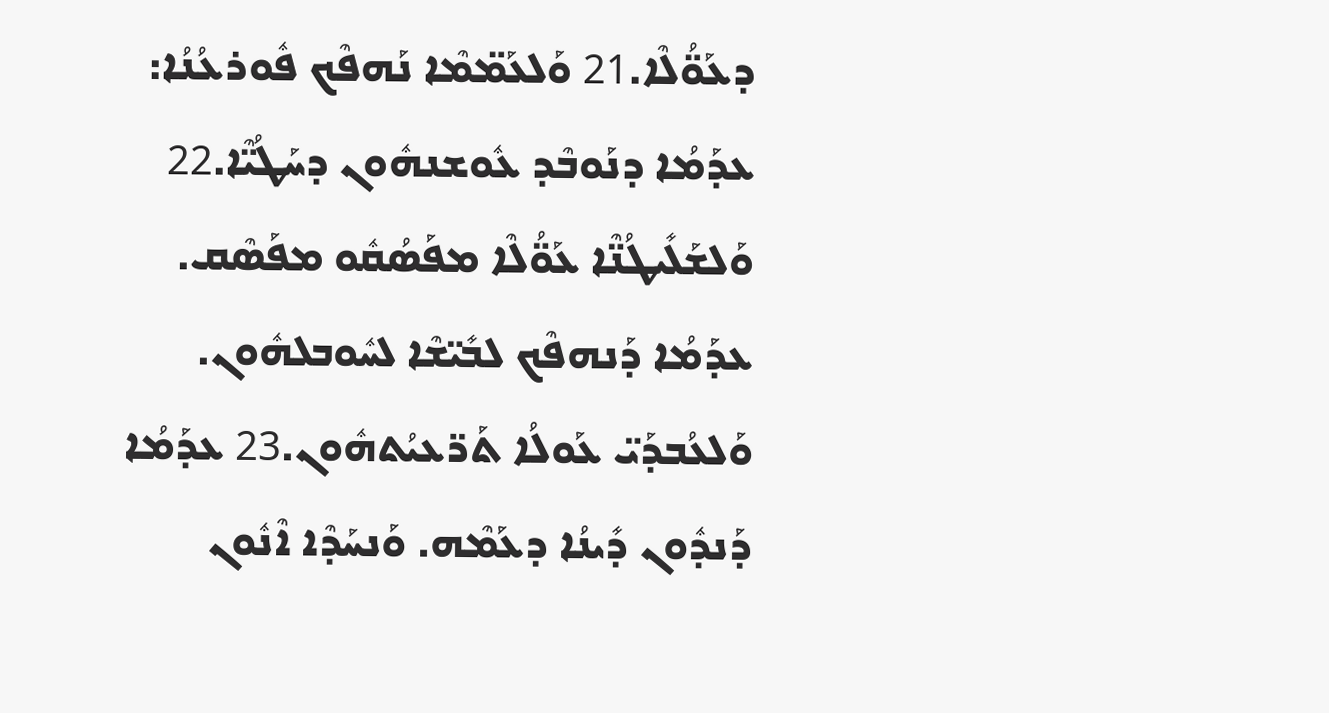ܕܥܰܘ̈ܳܠܶܐ.21 ܘܰܠܥܰܡ̈ܡܶܐ ܢܰܗܦܶܟ ܦܽܘܪܥܳܢܳܐ: ܥܕܰܡܳܐ ܕܢܰܘܒܶܕ ܥܽܘܫܢܗܽܘܢ ܕܚܰܛܳܝ̈ܶܐ.22 ܘܰܠܫܰܠܺܝܛܳܢ̈ܶܐ ܥܰܘ̈ܳܠܶܐ ܡܦܰܣܳܩܽܘ ܡܦܰܣܶܩ. ܥܕܰܡܳܐ ܕܰܢܗܦܶܟ ܠܒܺܝ̈ܫܶܐ ܠܚܽܘܒܠܗܽܘܢ. ܘܰܠܥܳܒܕܰܝ̈ ܥܰܘܠܳܐ ܬܰܪ̈ܥܝܳܬܗܽܘܢ.23 ܥܕܰܡܳܐ ܕܰܢܕܽܘܢ ܕܺܝܢܳܐ ܕܥܰܡܶܗ. ܘܰܢܚܰܕܶܐ ܐܶܢܽܘܢ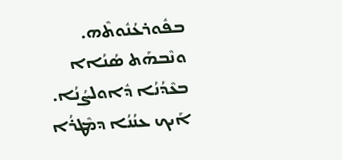ܒܦܽܘܪܥܳܢܽܘܬܶܗ. ܘܢܶܒܗܰܬ ܣܳܢܳܐܐ ܒܥܶܕܳܢܳܐ ܕܽܐܘܠܨܳܢܳܐ. ܐܰܝܟ ܥܢܳܢܳܐ ܕܡܶܛܪܳܐ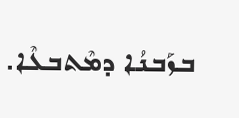ܒܙܰܒܢܳܐ ܕܡܶܬܒܥܶܐ.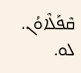ܩܶܦܰܠܶܐܘܳܢ. ܠܘ.